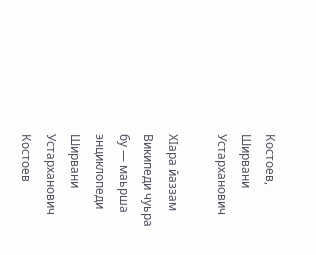Костоев, Ширвани Устарханович

ХӀара йаззам Википеди чуьра бу — маьрша энциклопеди
Ширвани Устарханович Костоев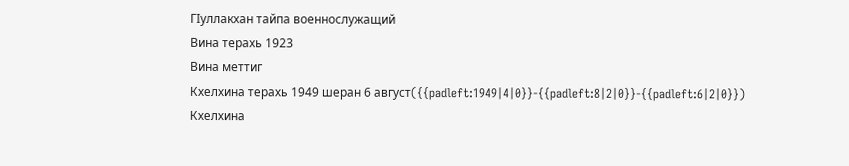ГӀуллакхан тайпа военнослужащий
Вина терахь 1923
Вина меттиг
Кхелхина терахь 1949 шеран 6 август({{padleft:1949|4|0}}-{{padleft:8|2|0}}-{{padleft:6|2|0}})
Кхелхина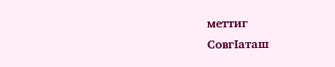меттиг
СовгӀаташ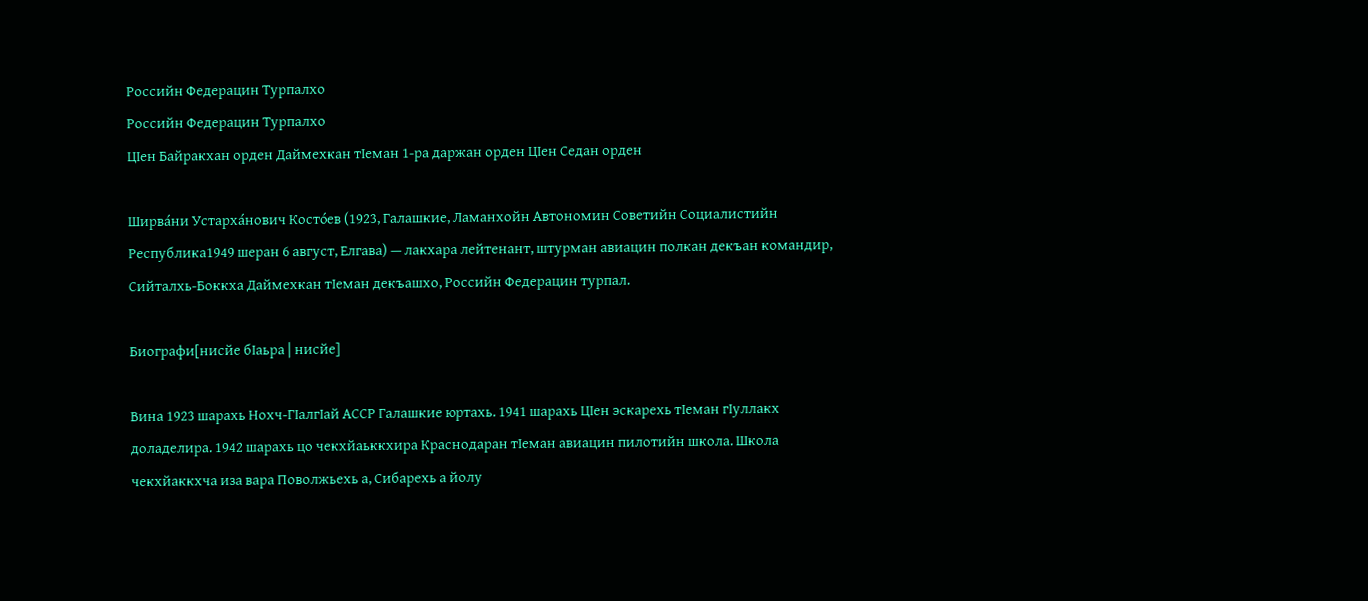Российн Федерацин Турпалхо
Российн Федерацин Турпалхо
ЦӀен Байракхан орден Даймехкан тӀеман 1-ра даржан орден ЦӀен Седан орден

Ширва́ни Устарха́нович Косто́ев (1923, Галашкие, Ламанхойн Автономин Советийн Социалистийн Республика1949 шеран 6 август, Елгава) — лакхара лейтенант, штурман авиацин полкан декъан командир, Сийталхь-Боккха Даймехкан тӀеман декъашхо, Российн Федерацин турпал.

Биографи[нисйе бӀаьра | нисйе]

Вина 1923 шарахь Нохч-ГӀалгӀай АССР Галашкие юртахь. 1941 шарахь ЦӀен эскарехь тӀеман гӀуллакх доладелира. 1942 шарахь цо чекхйаьккхира Краснодаран тӀеман авиацин пилотийн школа. Школа чекхйаккхча иза вара Поволжьехь а, Сибарехь а йолу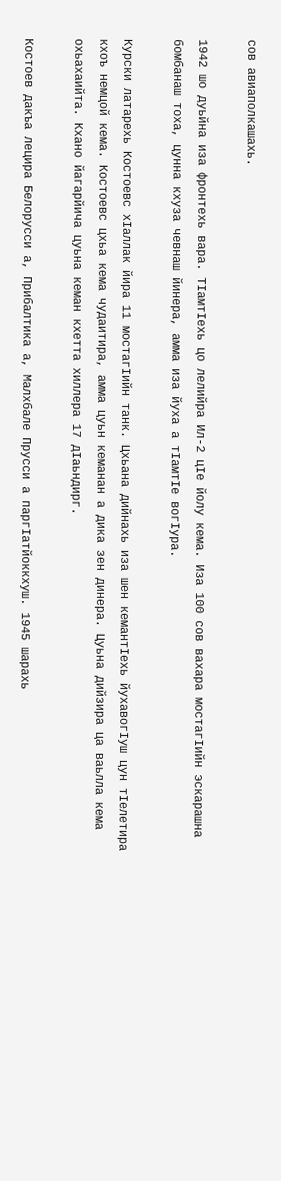сов авиаполкашахь.

1942 шо дуьйна иза фронтехь вара. ТӀамтӀехь цо лелийра Ил-2 цӀе йолу кема. Иза 100 сов вахара мостагӀийн эскарашна бомбанаш тоха, цунна кхуза чевнаш йинера, амма иза йуха а тӀамтӀе вогӀура.

Курски латарехь Костоевс хӀаллак йира 11 мостагӀийн танк. Цхьана дийнахь иза шен кемантӀехь йухавогӀуш цун тӀелетира кхоъ немцой кема. Костоевс цхьа кема чудаитира, амма цуьн кеманан а дика зен динера. Цуьна дийзира ца ваьлла кема охьахаийта. Кхано йагарйича цуьна кеман кхетта хиллера 17 дӀаьндирг.

Костоев дакъа лецира Белорусси а, Прибалтика а, Малхбале Прусси а паргӀатйоккхуш. 1945 шарахь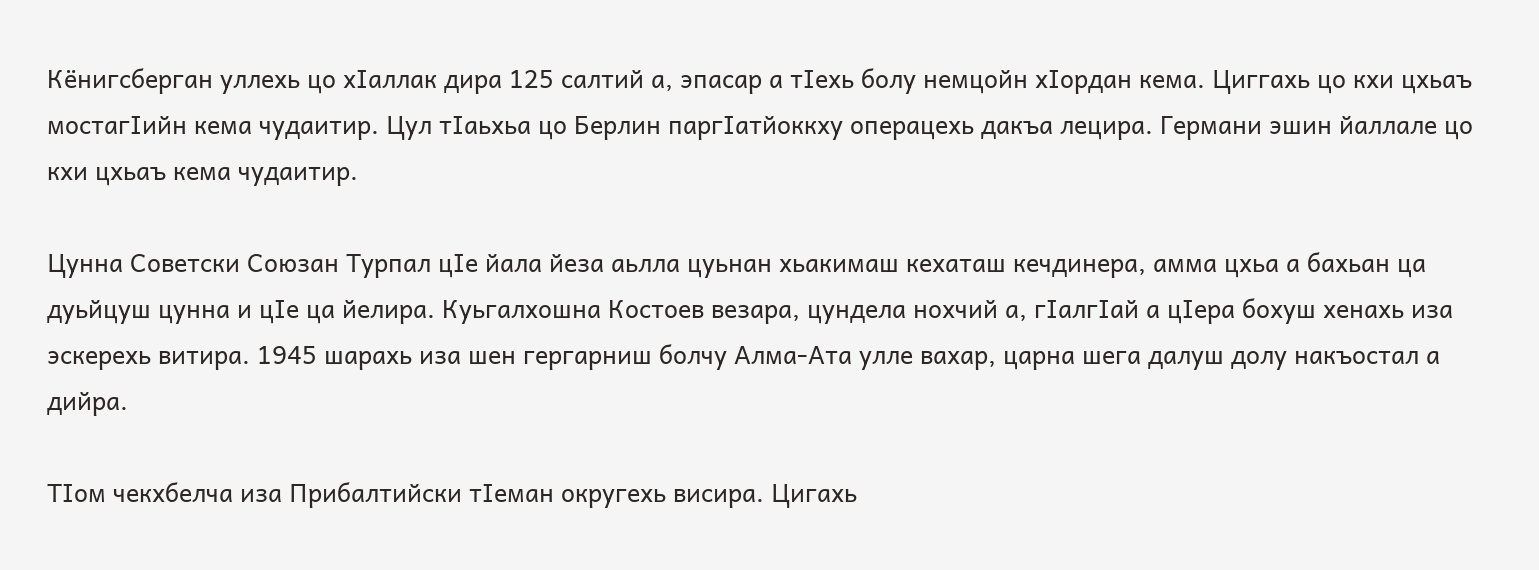Кёнигсберган уллехь цо хӀаллак дира 125 салтий а, эпасар а тӀехь болу немцойн хӀордан кема. Циггахь цо кхи цхьаъ мостагӀийн кема чудаитир. Цул тӀаьхьа цо Берлин паргӀатйоккху операцехь дакъа лецира. Германи эшин йаллале цо кхи цхьаъ кема чудаитир.

Цунна Советски Союзан Турпал цӀе йала йеза аьлла цуьнан хьакимаш кехаташ кечдинера, амма цхьа а бахьан ца дуьйцуш цунна и цӀе ца йелира. Куьгалхошна Костоев везара, цундела нохчий а, гӀалгӀай а цӀера бохуш хенахь иза эскерехь витира. 1945 шарахь иза шен гергарниш болчу Алма-Ата улле вахар, царна шега далуш долу накъостал а дийра.

ТӀом чекхбелча иза Прибалтийски тӀеман округехь висира. Цигахь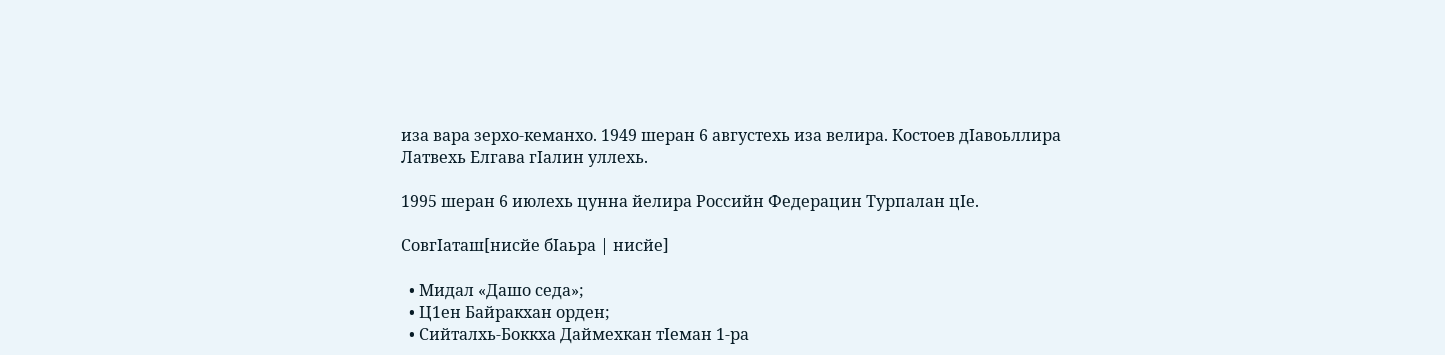иза вара зерхо-кеманхо. 1949 шеран 6 августехь иза велира. Костоев дӀавоьллира Латвехь Елгава гӀалин уллехь.

1995 шеран 6 июлехь цунна йелира Российн Федерацин Турпалан цӀе.

СовгӀаташ[нисйе бӀаьра | нисйе]

  • Мидал «Дашо седа»;
  • Ц1ен Байракхан орден;
  • Сийталхь-Боккха Даймехкан тӀеман 1-ра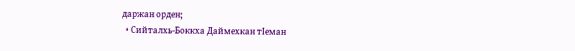даржан орден;
  • Сийталхь-Боккха Даймехкан тӀеман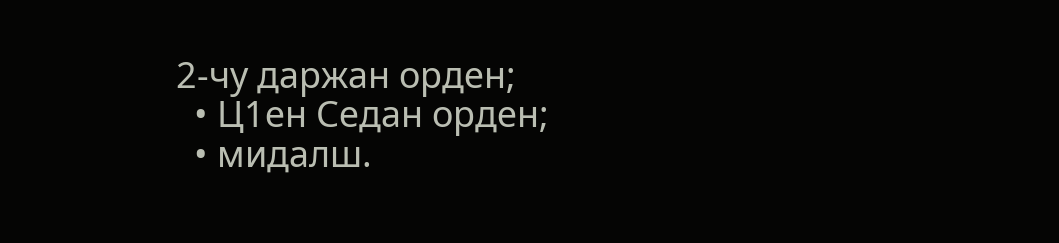2-чу даржан орден;
  • Ц1ен Седан орден;
  • мидалш.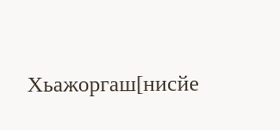Хьажоргаш[нисйе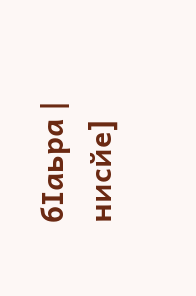бӀаьра | нисйе]